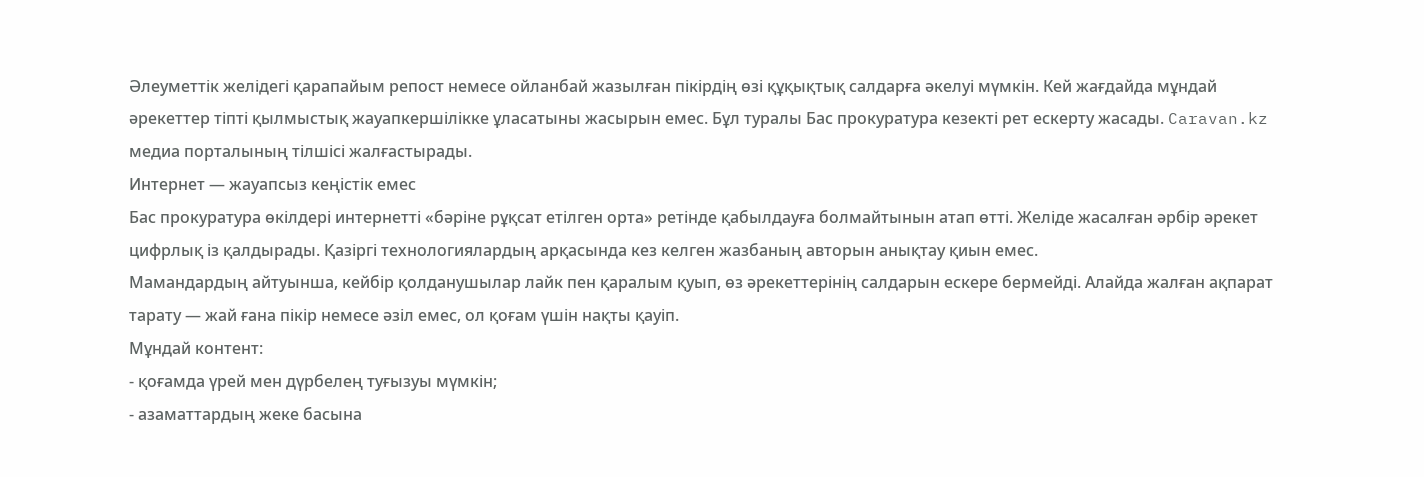Әлеуметтік желідегі қарапайым репост немесе ойланбай жазылған пікірдің өзі құқықтық салдарға әкелуі мүмкін. Кей жағдайда мұндай әрекеттер тіпті қылмыстық жауапкершілікке ұласатыны жасырын емес. Бұл туралы Бас прокуратура кезекті рет ескерту жасады. Caravan.kz медиа порталының тілшісі жалғастырады.
Интернет — жауапcыз кеңістік емес
Бас прокуратура өкілдері интернетті «бәріне рұқсат етілген орта» ретінде қабылдауға болмайтынын атап өтті. Желіде жасалған әрбір әрекет цифрлық із қалдырады. Қазіргі технологиялардың арқасында кез келген жазбаның авторын анықтау қиын емес.
Мамандардың айтуынша, кейбір қолданушылар лайк пен қаралым қуып, өз әрекеттерінің салдарын ескере бермейді. Алайда жалған ақпарат тарату — жай ғана пікір немесе әзіл емес, ол қоғам үшін нақты қауіп.
Мұндай контент:
- қоғамда үрей мен дүрбелең туғызуы мүмкін;
- азаматтардың жеке басына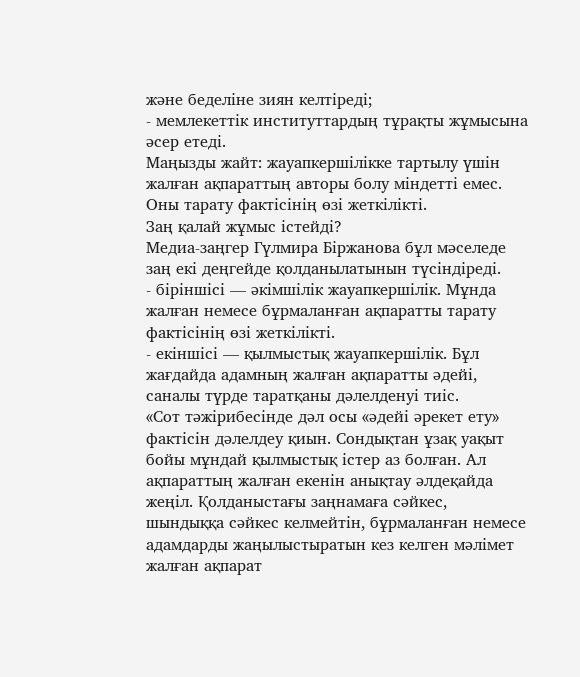және беделіне зиян келтіреді;
- мемлекеттік институттардың тұрақты жұмысына әсер етеді.
Маңызды жайт: жауапкершілікке тартылу үшін жалған ақпараттың авторы болу міндетті емес. Оны тарату фактісінің өзі жеткілікті.
Заң қалай жұмыс істейді?
Медиа-заңгер Гүлмира Біржанова бұл мәселеде заң екі деңгейде қолданылатынын түсіндіреді.
- біріншісі — әкімшілік жауапкершілік. Мұнда жалған немесе бұрмаланған ақпаратты тарату фактісінің өзі жеткілікті.
- екіншісі — қылмыстық жауапкершілік. Бұл жағдайда адамның жалған ақпаратты әдейі, саналы түрде таратқаны дәлелденуі тиіс.
«Сот тәжірибесінде дәл осы «әдейі әрекет ету» фактісін дәлелдеу қиын. Сондықтан ұзақ уақыт бойы мұндай қылмыстық істер аз болған. Ал ақпараттың жалған екенін анықтау әлдеқайда жеңіл. Қолданыстағы заңнамаға сәйкес, шындыққа сәйкес келмейтін, бұрмаланған немесе адамдарды жаңылыстыратын кез келген мәлімет жалған ақпарат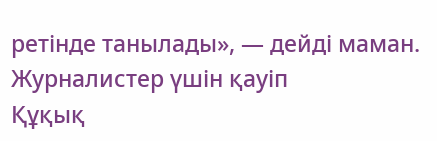ретінде танылады», — дейді маман.
Журналистер үшін қауіп
Құқық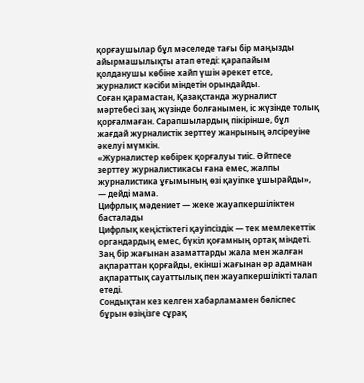қорғаушылар бұл мәселеде тағы бір маңызды айырмашылықты атап өтеді: қарапайым қолданушы көбіне хайп үшін әрекет етсе, журналист кәсіби міндетін орындайды.
Соған қарамастан, Қазақстанда журналист мәртебесі заң жүзінде болғанымен, іс жүзінде толық қорғалмаған. Сарапшылардың пікірінше, бұл жағдай журналистік зерттеу жанрының әлсіреуіне әкелуі мүмкін.
«Журналистер көбірек қорғалуы тиіс. Әйтпесе зерттеу журналистикасы ғана емес, жалпы журналистика ұғымының өзі қауіпке ұшырайды», — дейді мама.
Цифрлық мәдениет — жеке жауапкершіліктен басталады
Цифрлық кеңістіктегі қауіпсіздік — тек мемлекеттік органдардың емес, бүкіл қоғамның ортақ міндеті. Заң бір жағынан азаматтарды жала мен жалған ақпараттан қорғайды, екінші жағынан әр адамнан ақпараттық сауаттылық пен жауапкершілікті талап етеді.
Сондықтан кез келген хабарламамен бөліспес бұрын өзіңізге сұрақ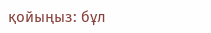қойыңыз: бұл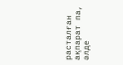расталған ақпарат па, әлде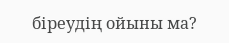біреудің ойыны ма?